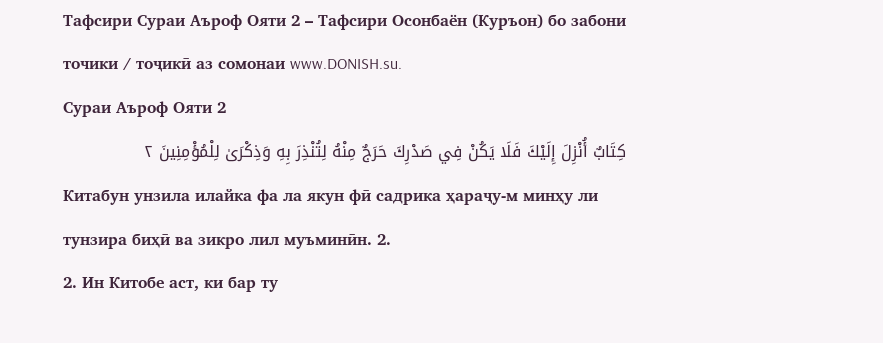Тафсири Сураи Аъроф Ояти 2 – Тафсири Осонбаён (Куръон) бо забони точики / тоҷикӣ аз сомонаи www.DONISH.su.
Сураи Аъроф Ояти 2
كِتَابٌ أُنْزِلَ إِلَيْكَ فَلَا يَكُنْ فِي صَدْرِكَ حَرَجٌ مِنْهُ لِتُنْذِرَ بِهِ وَذِكْرَىٰ لِلْمُؤْمِنِينَ ٢
Китабун унзила илайка фа ла якун фӣ садрика ҳараҷу-м минҳу ли тунзира биҳӣ ва зикро лил муъминӣн. 2.
2. Ин Китобе аст, ки бар ту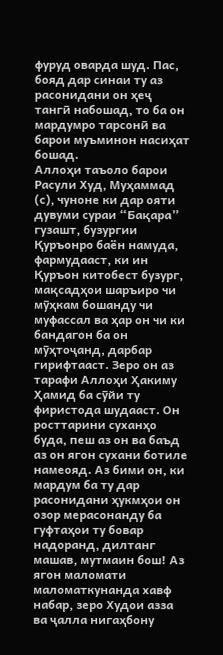фуруд оварда шуд. Пас, бояд дар синаи ту аз расонидани он ҳеҷ тангӣ набошад, то ба он мардумро тарсонӣ ва барои муъминон насиҳат бошад.
Аллоҳи таъоло барои Расули Худ, Муҳаммад (с), чуноне ки дар ояти дувуми сураи “Бақара” гузашт, бузургии Қуръонро баён намуда, фармудааст, ки ин Қуръон китобест бузург, мақсадҳои шаръиро чи мӯҳкам бошанду чи муфассал ва ҳар он чи ки бандагон ба он мӯҳтоҷанд, дарбар гирифтааст. Зеро он аз тарафи Аллоҳи Ҳакиму Ҳамид ба сӯйи ту фиристода шудааст. Он росттарини суханҳо буда, пеш аз он ва баъд аз он ягон сухани ботиле намеояд. Аз бими он, ки мардум ба ту дар расонидани ҳукмҳои он озор мерасонанду ба гуфтаҳои ту бовар надоранд, дилтанг машав, мутмаин бош! Аз ягон маломати маломаткунанда хавф набар, зеро Худои азза ва ҷалла нигаҳбону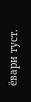ёвари туст.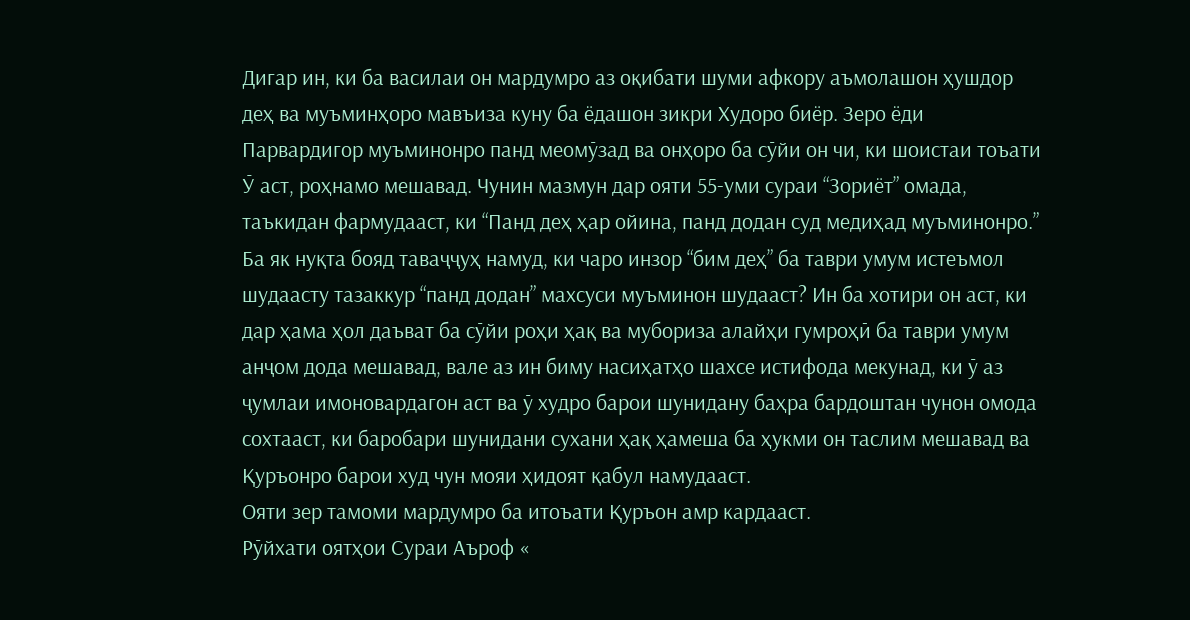Дигар ин, ки ба василаи он мардумро аз оқибати шуми афкору аъмолашон ҳушдор деҳ ва муъминҳоро мавъиза куну ба ёдашон зикри Худоро биёр. Зеро ёди Парвардигор муъминонро панд меомӯзад ва онҳоро ба сӯйи он чи, ки шоистаи тоъати Ӯ аст, роҳнамо мешавад. Чунин мазмун дар ояти 55-уми сураи “Зориёт” омада, таъкидан фармудааст, ки “Панд деҳ ҳар ойина, панд додан суд медиҳад муъминонро.”
Ба як нуқта бояд таваҷҷуҳ намуд, ки чаро инзор “бим деҳ” ба таври умум истеъмол шудаасту тазаккур “панд додан” махсуси муъминон шудааст? Ин ба хотири он аст, ки дар ҳама ҳол даъват ба сӯйи роҳи ҳақ ва мубориза алайҳи гумроҳӣ ба таври умум анҷом дода мешавад, вале аз ин биму насиҳатҳо шахсе истифода мекунад, ки ӯ аз ҷумлаи имоновардагон аст ва ӯ худро барои шунидану баҳра бардоштан чунон омода сохтааст, ки баробари шунидани сухани ҳақ ҳамеша ба ҳукми он таслим мешавад ва Қуръонро барои худ чун мояи ҳидоят қабул намудааст.
Ояти зер тамоми мардумро ба итоъати Қуръон амр кардааст.
Рӯйхати оятҳои Сураи Аъроф «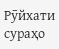Рӯйхати сураҳо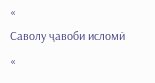«
Саволу ҷавоби исломӣ «